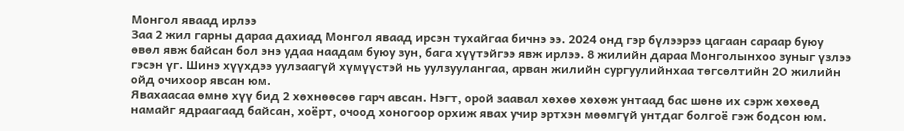Монгол яваад ирлээ
Заа 2 жил гарны дараа дахиад Монгол яваад ирсэн тухайгаа бичнэ ээ. 2024 онд гэр бүлээрээ цагаан сараар буюу өвөл явж байсан бол энэ удаа наадам буюу зун, бага хүүтэйгээ явж ирлээ. 8 жилийн дараа Монголынхоо зуныг үзлээ гэсэн үг. Шинэ хүүхдээ уулзаагүй хүмүүстэй нь уулзуулангаа, арван жилийн сургуулийнхаа төгсөлтийн 2О жилийн ойд очихоор явсан юм.
Явахаасаа өмнө хүү бид 2 хөхнөөсөө гарч авсан. Нэгт, орой заавал хөхөө хөхөж унтаад бас шөнө их сэрж хөхөөд намайг ядраагаад байсан, хоёрт, очоод хоногоор орхиж явах учир эртхэн мөөмгүй унтдаг болгоё гэж бодсон юм.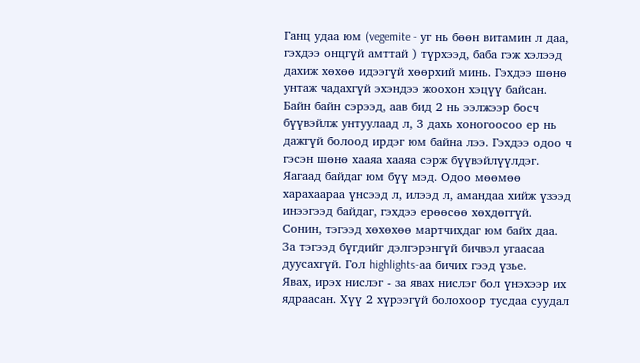Ганц удаа юм (vegemite - уг нь бөөн витамин л даа, гэхдээ онцгүй амттай ) түрхээд, баба гэж хэлээд дахиж хөхөө идээгүй хөөрхий минь. Гэхдээ шөнө унтаж чадахгүй эхэндээ жоохон хэцүү байсан. Байн байн сэрээд, аав бид 2 нь ээлжээр босч бүүвэйлж унтуулаад л, 3 дахь хоногоосоо ер нь дажгүй болоод ирдэг юм байна лээ. Гэхдээ одоо ч гэсэн шөнө хааяа хааяа сэрж бүүвэйлүүлдэг. Яагаад байдаг юм бүү мэд. Одоо мөөмөө харахаараа үнсээд л, илээд л, амандаа хийж үзээд инээгээд байдаг, гэхдээ ерөөсөө хөхдөггүй. Сонин, тэгээд хөхөхөө мартчихдаг юм байх даа.
За тэгээд бүгдийг дэлгэрэнгүй бичвэл угаасаа дуусахгүй. Гол highlights-аа бичих гээд үзье.
Явах, ирэх нислэг - за явах нислэг бол үнэхээр их ядраасан. Хүү 2 хүрээгүй болохоор тусдаа суудал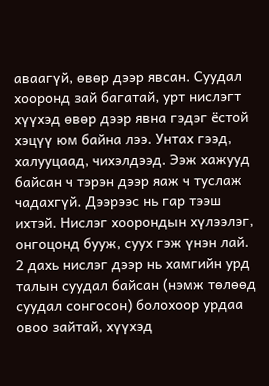аваагүй, өвөр дээр явсан. Суудал хооронд зай багатай, урт нислэгт хүүхэд өвөр дээр явна гэдэг ёстой хэцүү юм байна лээ. Унтах гээд, халууцаад, чихэлдээд. Ээж хажууд байсан ч тэрэн дээр яаж ч туслаж чадахгүй. Дээрээс нь гар тээш ихтэй. Нислэг хоорондын хүлээлэг, онгоцонд бууж, суух гэж үнэн лай. 2 дахь нислэг дээр нь хамгийн урд талын суудал байсан (нэмж төлөөд суудал сонгосон) болохоор урдаа овоо зайтай, хүүхэд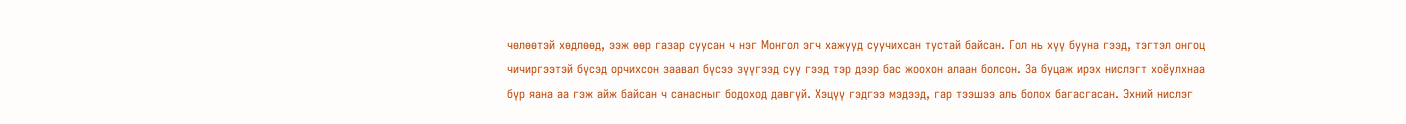чөлөөтэй хөдлөөд, ээж өөр газар суусан ч нэг Монгол эгч хажууд суучихсан тустай байсан. Гол нь хүү бууна гээд, тэгтэл онгоц чичиргээтэй бүсэд орчихсон заавал бүсээ зүүгээд суу гээд тэр дээр бас жоохон алаан болсон. За буцаж ирэх нислэгт хоёулхнаа бүр яана аа гэж айж байсан ч санасныг бодоход давгүй. Хэцүү гэдгээ мэдээд, гар тээшээ аль болох багасгасан. Эхний нислэг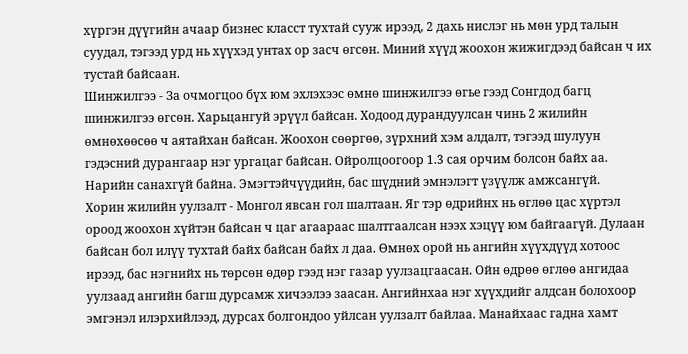хүргэн дүүгийн ачаар бизнес класст тухтай сууж ирээд, 2 дахь нислэг нь мөн урд талын суудал, тэгээд урд нь хүүхэд унтах ор засч өгсөн. Миний хүүд жоохон жижигдээд байсан ч их тустай байсаан.
Шинжилгээ - За очмогцоо бүх юм эхлэхээс өмнө шинжилгээ өгье гээд Сонгдод багц шинжилгээ өгсөн. Харьцангуй эрүүл байсан. Ходоод дурандуулсан чинь 2 жилийн өмнөхөөсөө ч аятайхан байсан. Жоохон сөөргөө, зүрхний хэм алдалт, тэгээд шулуун гэдэсний дурангаар нэг ургацаг байсан. Ойролцоогоор 1.3 сая орчим болсон байх аа. Нарийн санахгүй байна. Эмэгтэйчүүдийн, бас шүдний эмнэлэгт үзүүлж амжсангүй.
Хорин жилийн уулзалт - Монгол явсан гол шалтаан. Яг тэр өдрийнх нь өглөө цас хүртэл ороод жоохон хүйтэн байсан ч цаг агаараас шалтгаалсан нээх хэцүү юм байгаагүй. Дулаан байсан бол илүү тухтай байх байсан байх л даа. Өмнөх орой нь ангийн хүүхдүүд хотоос ирээд, бас нэгнийх нь төрсөн өдөр гээд нэг газар уулзацгаасан. Ойн өдрөө өглөө ангидаа уулзаад ангийн багш дурсамж хичээлээ заасан. Ангийнхаа нэг хүүхдийг алдсан болохоор эмгэнэл илэрхийлээд, дурсах болгондоо уйлсан уулзалт байлаа. Манайхаас гадна хамт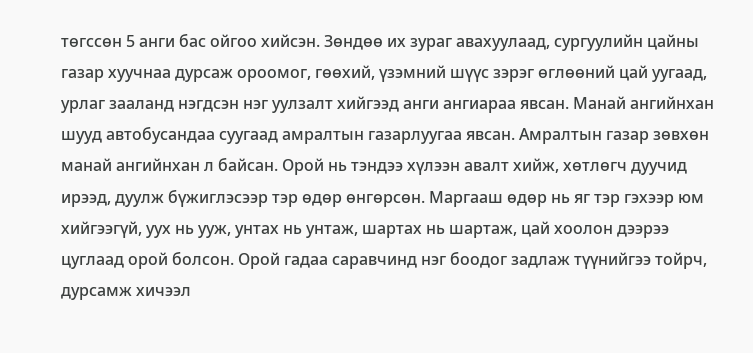төгссөн 5 анги бас ойгоо хийсэн. Зөндөө их зураг авахуулаад, сургуулийн цайны газар хуучнаа дурсаж ороомог, гөөхий, үзэмний шүүс зэрэг өглөөний цай уугаад, урлаг зааланд нэгдсэн нэг уулзалт хийгээд анги ангиараа явсан. Манай ангийнхан шууд автобусандаа суугаад амралтын газарлуугаа явсан. Амралтын газар зөвхөн манай ангийнхан л байсан. Орой нь тэндээ хүлээн авалт хийж, хөтлөгч дуучид ирээд, дуулж бүжиглэсээр тэр өдөр өнгөрсөн. Маргааш өдөр нь яг тэр гэхээр юм хийгээгүй, уух нь ууж, унтах нь унтаж, шартах нь шартаж, цай хоолон дээрээ цуглаад орой болсон. Орой гадаа саравчинд нэг боодог задлаж түүнийгээ тойрч, дурсамж хичээл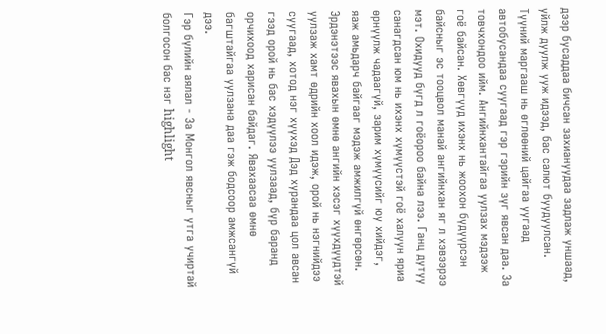дээр бусаддаа бичсан захиануудаа задлаж уншаад, уйлж дуулж ууж идээд, бас салют буудуулсан. Түүний маргааш нь өглөөний цайгаа уугаад автобусандаа суугаад гэр гэрийн зүг явсан даа. За товчхондоо ийм. Ангийнхантайгаа уулзах мэдээж гоё байсан. Хөвгүүд ихэнх нь жоохон бүдүүрсэн байсныг эс тооцвол манай ангийнхан яг л хэвээрээ мэт. Охидууд бүгд л гоёороо байна лээ. Ганц дутуу санагдсан юм нь ихэнх хүмүүстэй гоё халуун яриа өрнүүлж чадаагүй, зарим хүмүүсийг юу хийдэг, яаж амьдарч байгааг мэдэж амжилгүй өнгөрсөн. Эрдэнэтээс явахын өмнө ангийн хэсэг хүүхдүүдтэй уулзаж хамт өдрийн хоол идэж, орой нь нэгнийдээ суугаад, хотод нэг хүүхэд Дэд хурандаа цол авсан гээд орой нь бас хэдүүлээ уулзаад, бүр баранд орчихоод харисан байдаг. Явахаасаа өмнө багштайгаа уулзана даа гэж бодсоор амжсангүй дээ.
Гэр бүлийн аялал - За Монгол явсныг утга учиртай болгосон бас нэг highlight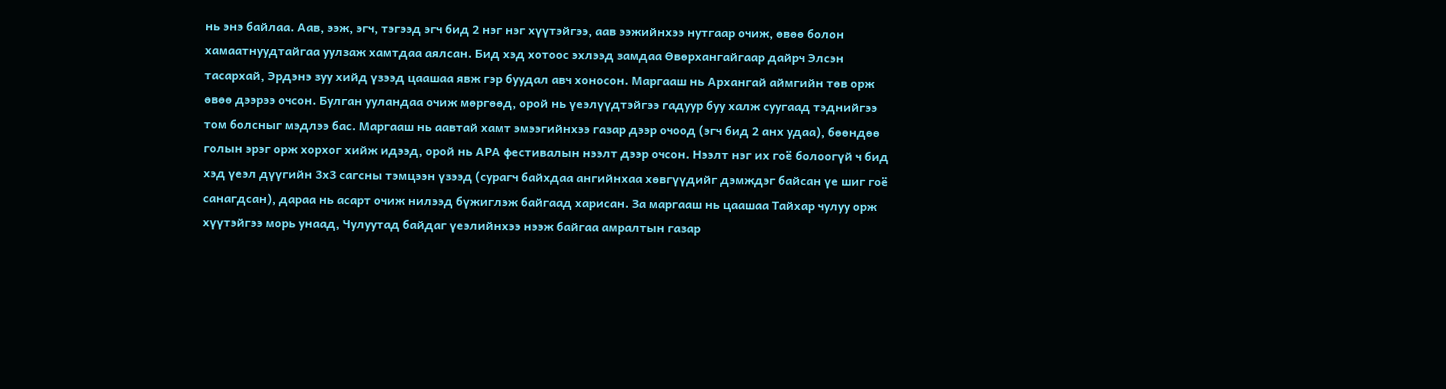нь энэ байлаа. Аав, ээж, эгч, тэгээд эгч бид 2 нэг нэг хүүтэйгээ, аав ээжийнхээ нутгаар очиж, өвөө болон хамаатнуудтайгаа уулзаж хамтдаа аялсан. Бид хэд хотоос эхлээд замдаа Өвөрхангайгаар дайрч Элсэн тасархай, Эрдэнэ зуу хийд үзээд цаашаа явж гэр буудал авч хоносон. Маргааш нь Архангай аймгийн төв орж өвөө дээрээ очсон. Булган ууландаа очиж мөргөөд, орой нь үеэлүүдтэйгээ гадуур буу халж суугаад тэднийгээ том болсныг мэдлээ бас. Маргааш нь аавтай хамт эмээгийнхээ газар дээр очоод (эгч бид 2 анх удаа), бөөндөө голын эрэг орж хорхог хийж идээд, орой нь АРА фестивалын нээлт дээр очсон. Нээлт нэг их гоё болоогүй ч бид хэд үеэл дүүгийн 3х3 сагсны тэмцээн үзээд (сурагч байхдаа ангийнхаа хөвгүүдийг дэмждэг байсан үе шиг гоё санагдсан), дараа нь асарт очиж нилээд бүжиглэж байгаад харисан. За маргааш нь цаашаа Тайхар чулуу орж хүүтэйгээ морь унаад, Чулуутад байдаг үеэлийнхээ нээж байгаа амралтын газар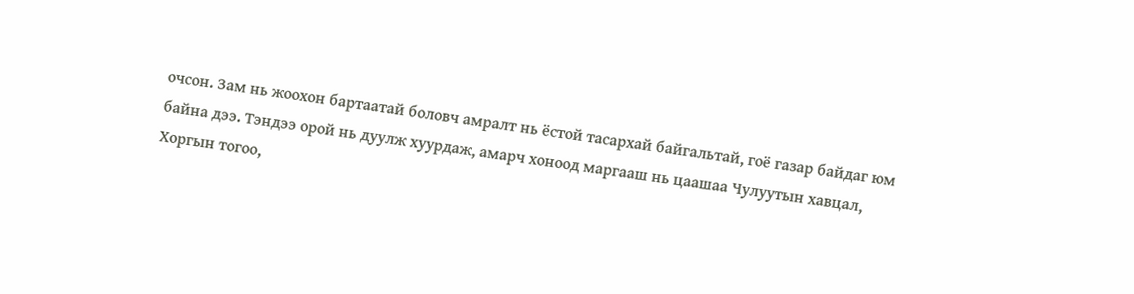очсон. Зам нь жоохон бартаатай боловч амралт нь ёстой тасархай байгальтай, гоё газар байдаг юм байна дээ. Тэндээ орой нь дуулж хуурдаж, амарч хоноод маргааш нь цаашаа Чулуутын хавцал, Хоргын тогоо,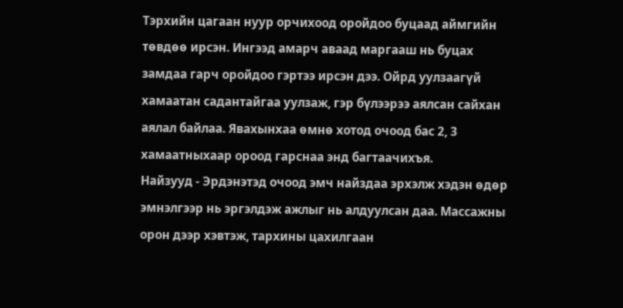Тэрхийн цагаан нуур орчихоод оройдоо буцаад аймгийн төвдөө ирсэн. Ингээд амарч аваад маргааш нь буцах замдаа гарч оройдоо гэртээ ирсэн дээ. Ойрд уулзаагүй хамаатан садантайгаа уулзаж, гэр бүлээрээ аялсан сайхан аялал байлаа. Явахынхаа өмнө хотод очоод бас 2, 3 хамаатныхаар ороод гарснаа энд багтаачихъя.
Найзууд - Эрдэнэтэд очоод эмч найздаа эрхэлж хэдэн өдөр эмнэлгээр нь эргэлдэж ажлыг нь алдуулсан даа. Массажны орон дээр хэвтэж, тархины цахилгаан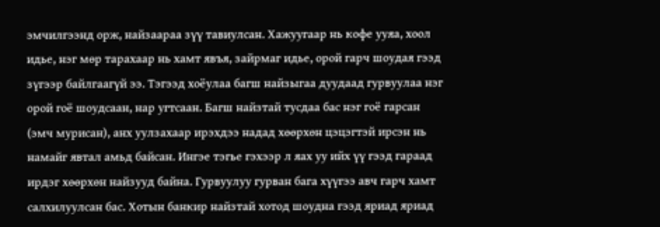эмчилгээнд орж, найзаараа зүү тавиулсан. Хажуугаар нь кофе ууяа, хоол идье, нэг мөр тарахаар нь хамт явъя, зайрмаг идье, орой гарч шоудая гээд зүгээр байлгаагүй ээ. Тэгээд хоёулаа багш найзыгаа дуудаад гурвуулаа нэг орой гоё шоудсаан, нар угтсаан. Багш найзтай тусдаа бас нэг гоё гарсан (эмч мурисан), анх уулзахаар ирэхдээ надад хөөрхөн цэцэгтэй ирсэн нь намайг явтал амьд байсан. Ингэе тэгье гэхээр л яах уу ийх үү гээд гараад ирдэг хөөрхөн найзууд байна. Гурвуулуу гурван бага хүүгээ авч гарч хамт салхилуулсан бас. Хотын банкир найзтай хотод шоудна гээд яриад яриад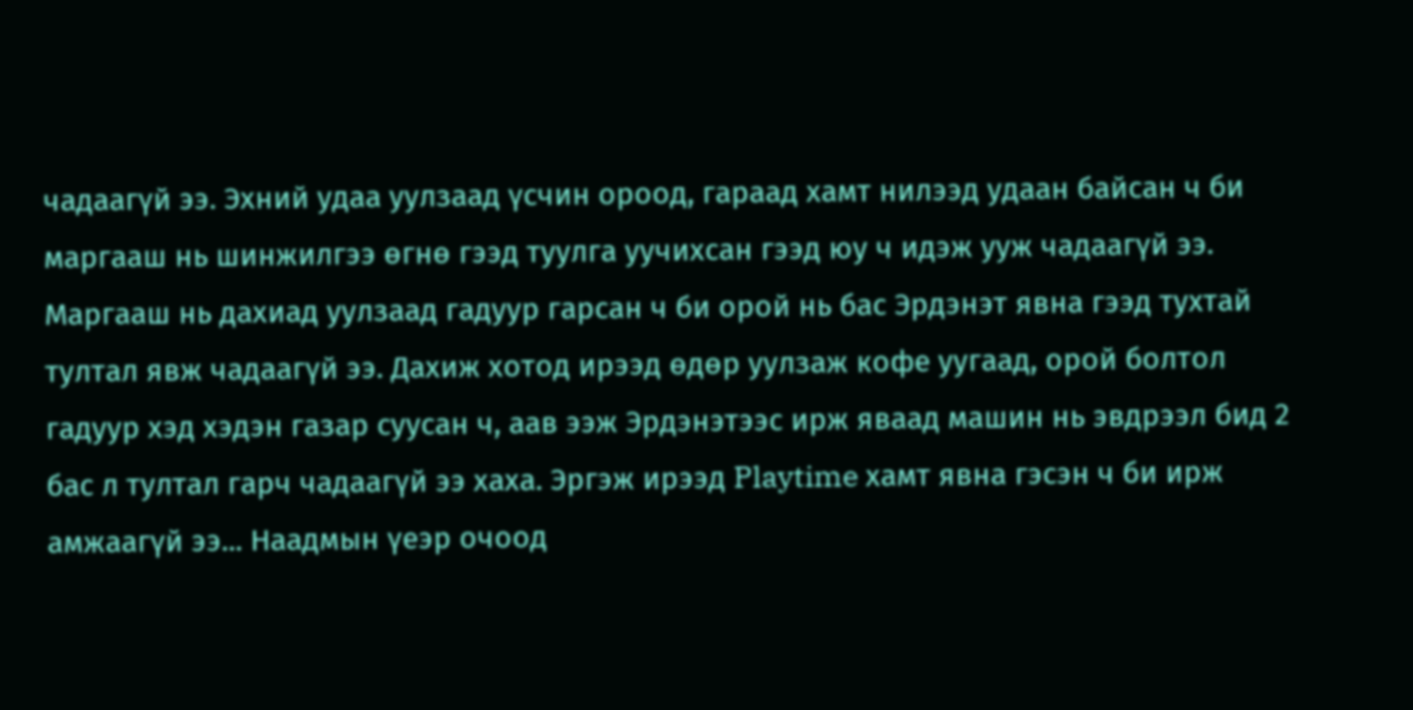чадаагүй ээ. Эхний удаа уулзаад үсчин ороод, гараад хамт нилээд удаан байсан ч би маргааш нь шинжилгээ өгнө гээд туулга уучихсан гээд юу ч идэж ууж чадаагүй ээ. Маргааш нь дахиад уулзаад гадуур гарсан ч би орой нь бас Эрдэнэт явна гээд тухтай тултал явж чадаагүй ээ. Дахиж хотод ирээд өдөр уулзаж кофе уугаад, орой болтол гадуур хэд хэдэн газар суусан ч, аав ээж Эрдэнэтээс ирж яваад машин нь эвдрээл бид 2 бас л тултал гарч чадаагүй ээ хаха. Эргэж ирээд Playtime хамт явна гэсэн ч би ирж амжаагүй ээ... Наадмын үеэр очоод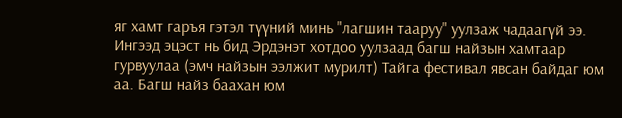яг хамт гаръя гэтэл түүний минь "лагшин тааруу" уулзаж чадаагүй ээ. Ингээд эцэст нь бид Эрдэнэт хотдоо уулзаад багш найзын хамтаар гурвуулаа (эмч найзын ээлжит мурилт) Тайга фестивал явсан байдаг юм аа. Багш найз баахан юм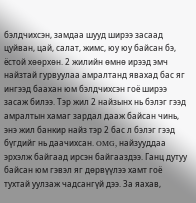бэлдчихсэн, замдаа шууд ширээ засаад цуйван, цай, салат, жимс, юу юу байсан бэ, ёстой хөөрхөн. 2 жилийн өмнө ирээд эмч найзтай гурвуулаа амралтанд явахад бас яг ингээд баахан юм бэлдчихсэн гоё ширээ засаж билээ. Тэр жил 2 найзынх нь бэлэг гээд амралтын хамаг зардал дааж байсан чинь, энэ жил банкир найз тэр 2 бас л бэлэг гээд бүгдийг нь даачихсан. OMG, найзууддаа эрхэлж байгаад ирсэн байгааздээ. Ганц дутуу байсан юм гэвэл яг дөрвүүлээ хамт гоё тухтай уулзаж чадсангүй дээ. За яахав,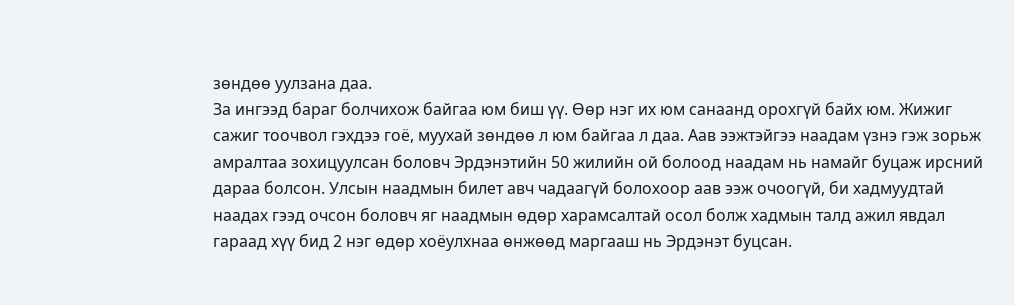зөндөө уулзана даа.
За ингээд бараг болчихож байгаа юм биш үү. Өөр нэг их юм санаанд орохгүй байх юм. Жижиг сажиг тоочвол гэхдээ гоё, муухай зөндөө л юм байгаа л даа. Аав ээжтэйгээ наадам үзнэ гэж зорьж амралтаа зохицуулсан боловч Эрдэнэтийн 50 жилийн ой болоод наадам нь намайг буцаж ирсний дараа болсон. Улсын наадмын билет авч чадаагүй болохоор аав ээж очоогүй, би хадмуудтай наадах гээд очсон боловч яг наадмын өдөр харамсалтай осол болж хадмын талд ажил явдал гараад хүү бид 2 нэг өдөр хоёулхнаа өнжөөд маргааш нь Эрдэнэт буцсан.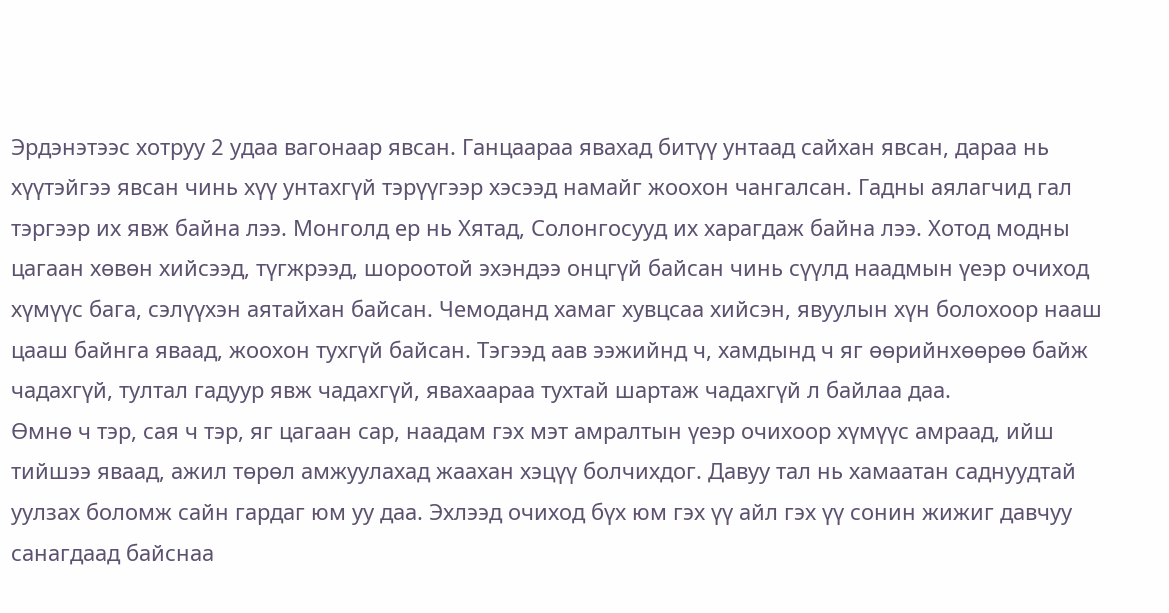Эрдэнэтээс хотруу 2 удаа вагонаар явсан. Ганцаараа явахад битүү унтаад сайхан явсан, дараа нь хүүтэйгээ явсан чинь хүү унтахгүй тэрүүгээр хэсээд намайг жоохон чангалсан. Гадны аялагчид гал тэргээр их явж байна лээ. Монголд ер нь Хятад, Солонгосууд их харагдаж байна лээ. Хотод модны цагаан хөвөн хийсээд, түгжрээд, шороотой эхэндээ онцгүй байсан чинь сүүлд наадмын үеэр очиход хүмүүс бага, сэлүүхэн аятайхан байсан. Чемоданд хамаг хувцсаа хийсэн, явуулын хүн болохоор нааш цааш байнга яваад, жоохон тухгүй байсан. Тэгээд аав ээжийнд ч, хамдынд ч яг өөрийнхөөрөө байж чадахгүй, тултал гадуур явж чадахгүй, явахаараа тухтай шартаж чадахгүй л байлаа даа.
Өмнө ч тэр, сая ч тэр, яг цагаан сар, наадам гэх мэт амралтын үеэр очихоор хүмүүс амраад, ийш тийшээ яваад, ажил төрөл амжуулахад жаахан хэцүү болчихдог. Давуу тал нь хамаатан саднуудтай уулзах боломж сайн гардаг юм уу даа. Эхлээд очиход бүх юм гэх үү айл гэх үү сонин жижиг давчуу санагдаад байснаа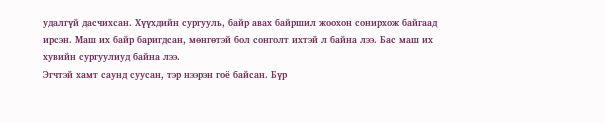удалгүй дасчихсан. Хүүхдийн сургууль, байр авах байршил жоохон сонирхож байгаад ирсэн. Маш их байр баригдсан, мөнгөтэй бол сонголт ихтэй л байна лээ. Бас маш их хувийн сургуулиуд байна лээ.
Эгчтэй хамт саунд суусан, тэр нээрэн гоё байсан. Бүр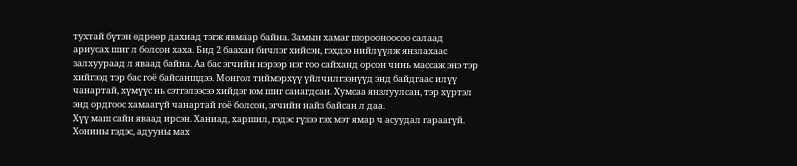тухтай бүтэн өдрөөр дахиад тэгж явмаар байна. Замын хамаг шорооноосоо салаад ариусах шиг л болсон хаха. Бид 2 баахан бичлэг хийсэн, гэхдээ нийлүүлж янзлахаас залхуураад л яваад байна. Аа бас эгчийн нэрээр нэг гоо сайханд орсон чинь массаж энэ тэр хийгээд тэр бас гоё байсаншдээ. Монгол тиймэрхүү үйлчилгээнүүд энд байдгаас илүү чанартай, хүмүүс нь сэтгэлээсээ хийдэг юм шиг санагдсан. Хумсаа янзлуулсан, тэр хүртэл энд ордгоос хамаагүй чанартай гоё болсон, эгчийн найз байсан л даа.
Хүү маш сайн яваад ирсэн. Ханиад, харшил, гэдэс гүзээ гэх мэт ямар ч асуудал гараагүй. Хонины гэдэс, адууны мах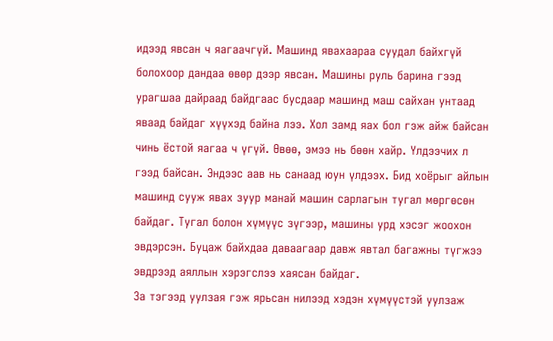идээд явсан ч яагаачгүй. Машинд явахаараа суудал байхгүй болохоор дандаа өвөр дээр явсан. Машины руль барина гээд урагшаа дайраад байдгаас бусдаар машинд маш сайхан унтаад яваад байдаг хүүхэд байна лээ. Хол замд яах бол гэж айж байсан чинь ёстой яагаа ч үгүй. Өвөө, эмээ нь бөөн хайр. Үлдээчих л гээд байсан. Эндээс аав нь санаад юун үлдээх. Бид хоёрыг айлын машинд сууж явах зуур манай машин сарлагын тугал мөргөсөн байдаг. Тугал болон хүмүүс зүгээр, машины урд хэсэг жоохон эвдэрсэн. Буцаж байхдаа даваагаар давж явтал багажны түгжээ эвдрээд аяллын хэрэгслээ хаясан байдаг.
За тэгээд уулзая гэж ярьсан нилээд хэдэн хүмүүстэй уулзаж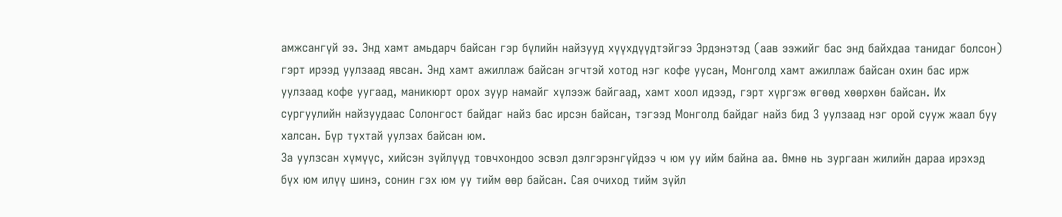амжсангүй ээ. Энд хамт амьдарч байсан гэр бүлийн найзууд хүүхдүүдтэйгээ Эрдэнэтэд (аав ээжийг бас энд байхдаа танидаг болсон) гэрт ирээд уулзаад явсан. Энд хамт ажиллаж байсан эгчтэй хотод нэг кофе уусан, Монголд хамт ажиллаж байсан охин бас ирж уулзаад кофе уугаад, маникюрт орох зуур намайг хүлээж байгаад, хамт хоол идээд, гэрт хүргэж өгөөд хөөрхөн байсан. Их сургуулийн найзуудаас Солонгост байдаг найз бас ирсэн байсан, тэгээд Монголд байдаг найз бид 3 уулзаад нэг орой сууж жаал буу халсан. Бүр тухтай уулзах байсан юм.
За уулзсан хүмүүс, хийсэн зүйлүүд товчхондоо эсвэл дэлгэрэнгүйдээ ч юм уу ийм байна аа. Өмнө нь зургаан жилийн дараа ирэхэд бүх юм илүү шинэ, сонин гэх юм уу тийм өөр байсан. Сая очиход тийм зүйл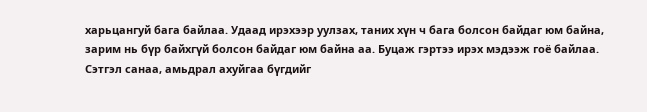харьцангуй бага байлаа. Удаад ирэхээр уулзах, таних хүн ч бага болсон байдаг юм байна, зарим нь бүр байхгүй болсон байдаг юм байна аа. Буцаж гэртээ ирэх мэдээж гоё байлаа. Сэтгэл санаа, амьдрал ахуйгаа бүгдийг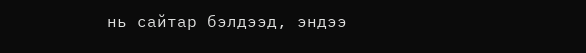нь сайтар бэлдээд, эндээ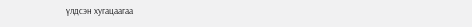үлдсэн хугацаагаа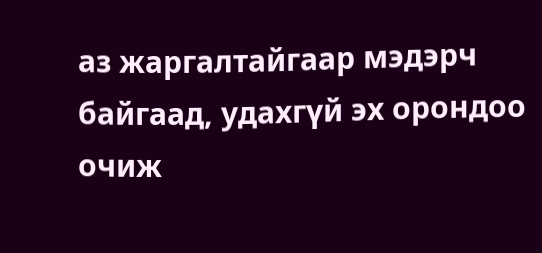аз жаргалтайгаар мэдэрч байгаад, удахгүй эх орондоо очиж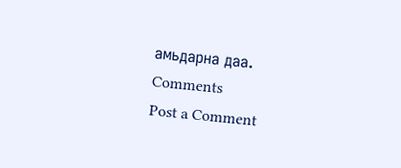амьдарна даа.
Comments
Post a Comment